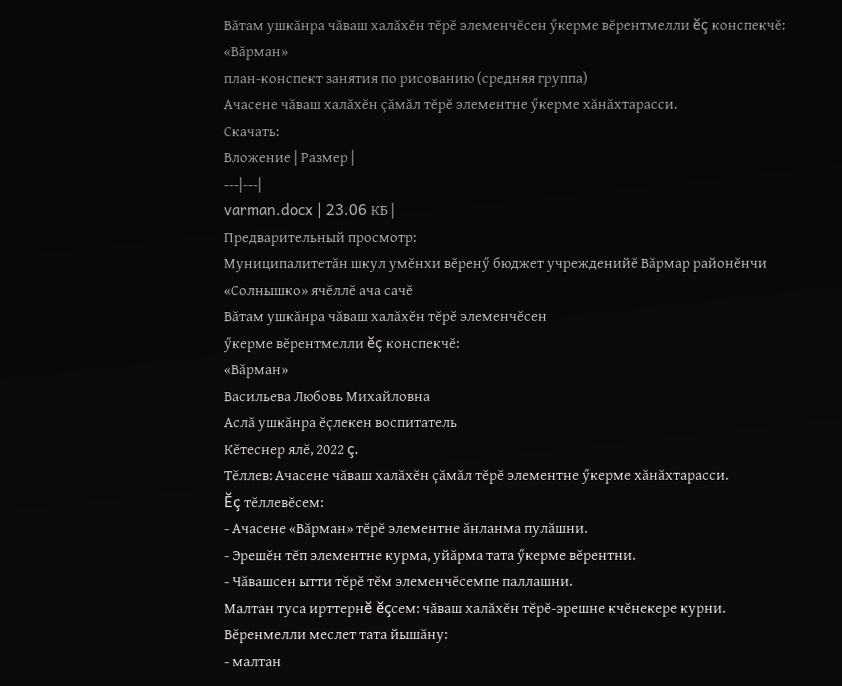Вăтам ушкăнра чăваш халăхĕн тĕрĕ элеменчĕсен ӳкерме вĕрентмелли ĕç конспекчĕ: «Вăрман»
план-конспект занятия по рисованию (средняя группа)
Ачасене чăваш халăхĕн çăмăл тĕрĕ элементне ӳкерме хăнăхтарасси.
Скачать:
Вложение | Размер |
---|---|
varman.docx | 23.06 КБ |
Предварительный просмотр:
Муниципалитетăн шкул умĕнхи вĕренӳ бюджет учрежденийĕ Вăрмар районĕнчи «Солнышко» ячĕллĕ ача сачĕ
Вăтам ушкăнра чăваш халăхĕн тĕрĕ элеменчĕсен
ӳкерме вĕрентмелли ĕç конспекчĕ:
«Вăрман»
Васильева Любовь Михайловна
Аслă ушкăнра ĕçлекен воспитатель
Кĕтеснер ялĕ, 2022 ç.
Тĕллев: Ачасене чăваш халăхĕн çăмăл тĕрĕ элементне ӳкерме хăнăхтарасси.
Ĕç тĕллевĕсем:
- Ачасене «Вăрман» тĕрĕ элементне ăнланма пулăшни.
- Эрешĕн тĕп элементне курма, уйăрма тата ӳкерме вĕрентни.
- Чăвашсен ытти тĕрĕ тĕм элеменчĕсемпе паллашни.
Малтан туса ирттернĕ ĕçсем: чăваш халăхĕн тĕрĕ-эрешне кчĕнекере курни.
Вĕренмелли меслет тата йышăну:
- малтан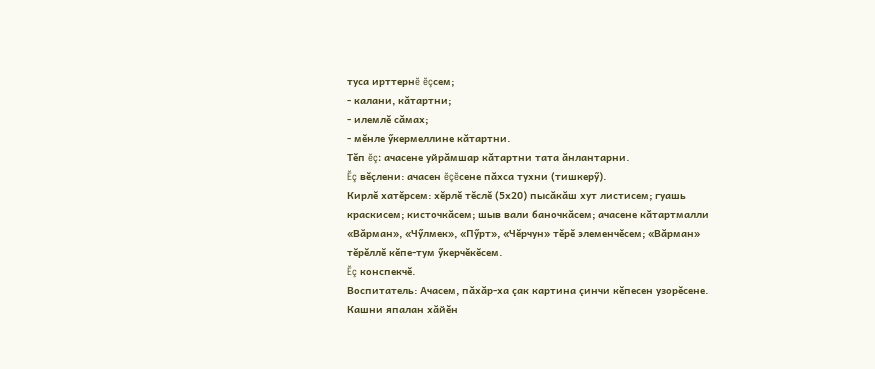туса ирттернĕ ĕçсем;
- калани, кăтартни;
- илемлĕ сăмах;
- мĕнле ӳкермеллине кăтартни.
Тĕп ĕç: ачасене уйрăмшар кăтартни тата ăнлантарни.
Ĕç вĕçлени: ачасен ĕçĕсене пăхса тухни (тишкерӳ).
Кирлĕ хатĕрсем: хĕрлĕ тĕслĕ (5х20) пысăкăш хут листисем; гуашь краскисем; кисточкăсем; шыв вали баночкăсем; ачасене кăтартмалли «Вăрман», «Чӳлмек», «Пӳрт», «Чĕрчун» тĕрĕ элеменчĕсем; «Вăрман» тĕрĕллĕ кĕпе-тум ӳкерчĕкĕсем.
Ĕç конспекчĕ.
Воспитатель: Ачасем, пăхăр-ха çак картина çинчи кĕпесен узорĕсене. Кашни япалан хăйĕн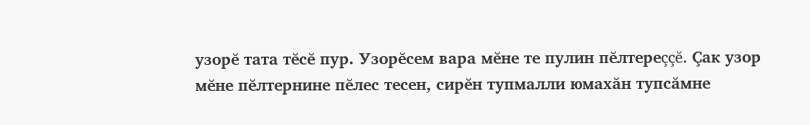узорĕ тата тĕсĕ пур. Узорĕсем вара мĕне те пулин пĕлтереççĕ. Çак узор мĕне пĕлтернине пĕлес тесен, сирĕн тупмалли юмахăн тупсăмне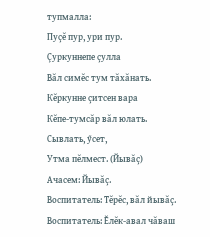тупмалла:
Пуçĕ пур, ури пур.
Çуркуннепе çулла
Вăл симĕс тум тăхăнать.
Кĕркунне çитсен вара
Кĕпе-тумсăр вăл юлать.
Сывлать, ӳсет,
Утма пĕлмест. (Йывăç)
Ачасем: Йывăç.
Воспитатель: Тĕрĕс, вăл йывăç.
Воспитатель: Ĕлĕк-авал чăваш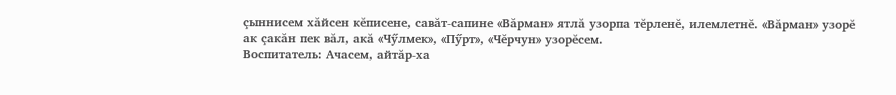çыннисем хăйсен кĕписене, савăт-сапине «Вăрман» ятлă узорпа тĕрленĕ, илемлетнĕ. «Вăрман» узорĕ ак çакăн пек вăл, акă «Чӳлмек», «Пӳрт», «Чĕрчун» узорĕсем.
Воспитатель: Ачасем, айтăр-ха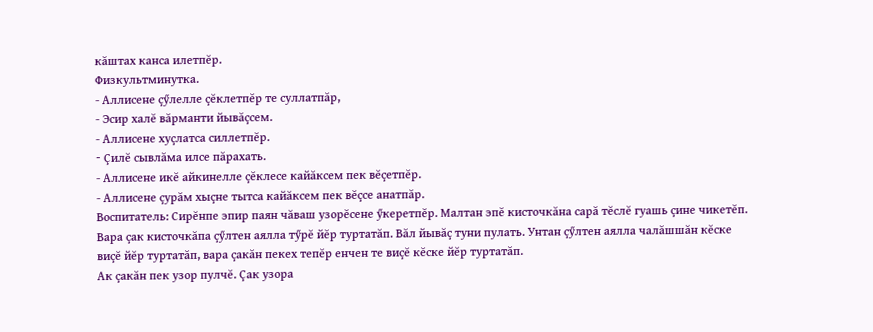кăштах канса илетпĕр.
Физкультминутка.
- Аллисене çӳлелле çĕклетпĕр те суллатпăр,
- Эсир халĕ вăрманти йывăçсем.
- Аллисене хуçлатса силлетпĕр.
- Çилĕ сывлăма илсе пăрахать.
- Аллисене икĕ айкинелле çĕклесе кайăксем пек вĕçетпĕр.
- Аллисене çурăм хыçне тытса кайăксем пек вĕçсе анатпăр.
Воспитатель: Сирĕнпе эпир паян чăваш узорĕсене ӳкеретпĕр. Малтан эпĕ кисточкăна сарă тĕслĕ гуашь çине чикетĕп. Вара çак кисточкăпа çӳлтен аялла тӳрĕ йĕр туртатăп. Вăл йывăç туни пулать. Унтан çӳлтен аялла чалăшшăн кĕске виçĕ йĕр туртатăп, вара çакăн пекех тепĕр енчен те виçĕ кĕске йĕр туртатăп.
Ак çакăн пек узор пулчĕ. Çак узора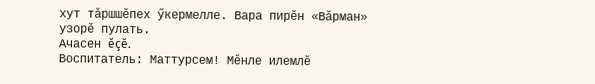хут тăршшĕпех ӳкермелле. Вара пирĕн «Вăрман» узорĕ пулать.
Ачасен ĕçĕ.
Воспитатель: Маттурсем! Мĕнле илемлĕ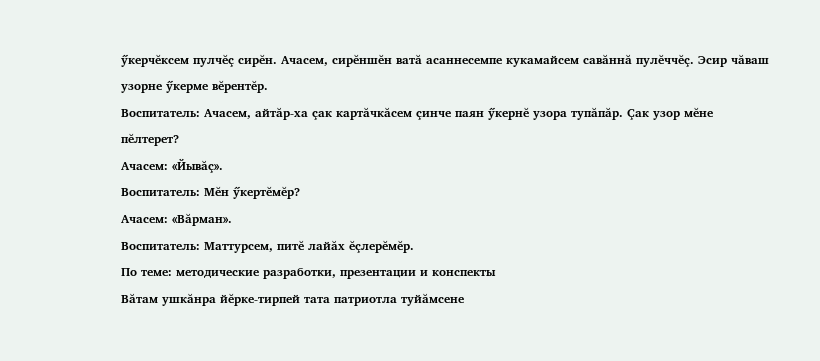ӳкерчĕксем пулчĕç сирĕн. Ачасем, сирĕншĕн ватă асаннесемпе кукамайсем савăннă пулĕччĕç. Эсир чăваш узорне ӳкерме вĕрентĕр.
Воспитатель: Ачасем, айтăр-ха çак картăчкăсем çинче паян ӳкернĕ узора тупăпăр. Çак узор мĕне пĕлтерет?
Ачасем: «Йывăç».
Воспитатель: Мĕн ӳкертĕмĕр?
Ачасем: «Вăрман».
Воспитатель: Маттурсем, питĕ лайăх ĕçлерĕмĕр.
По теме: методические разработки, презентации и конспекты
Вăтам ушкăнра йĕрке-тирпей тата патриотла туйăмсене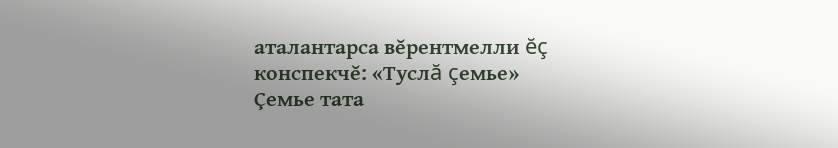аталантарса вĕрентмелли ĕç конспекчĕ: «Туслă çемье»
Çемье тата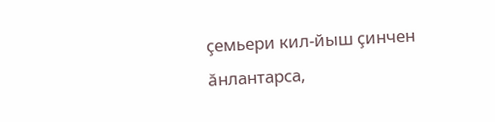çемьери кил-йыш çинчен ăнлантарса,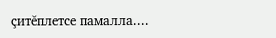çитĕплетсе памалла....